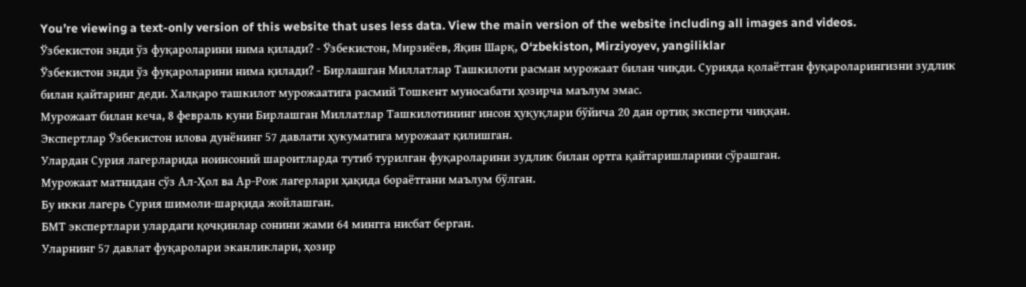You’re viewing a text-only version of this website that uses less data. View the main version of the website including all images and videos.
Ўзбекистон энди ўз фуқароларини нима қилади? - Ўзбекистон, Мирзиёев, Яқин Шарқ, O‘zbekiston, Mirziyoyev, yangiliklar
Ўзбекистон энди ўз фуқароларини нима қилади? - Бирлашган Миллатлар Ташкилоти расман мурожаат билан чиқди. Сурияда қолаётган фуқароларингизни зудлик билан қайтаринг деди. Халқаро ташкилот мурожаатига расмий Тошкент муносабати ҳозирча маълум эмас.
Мурожаат билан кеча, 8 февраль куни Бирлашган Миллатлар Ташкилотининг инсон ҳуқуқлари бўйича 20 дан ортиқ эксперти чиққан.
Экспертлар Ўзбекистон илова дунёнинг 57 давлати ҳукуматига мурожаат қилишган.
Улардан Сурия лагерларида ноинсоний шароитларда тутиб турилган фуқароларини зудлик билан ортга қайтаришларини сўрашган.
Мурожаат матнидан сўз Ал-Ҳол ва Aр-Рож лагерлари ҳақида бораётгани маълум бўлган.
Бу икки лагерь Сурия шимоли-шарқида жойлашган.
БМТ экспертлари улардаги қочқинлар сонини жами 64 мингга нисбат берган.
Уларнинг 57 давлат фуқаролари эканликлари, ҳозир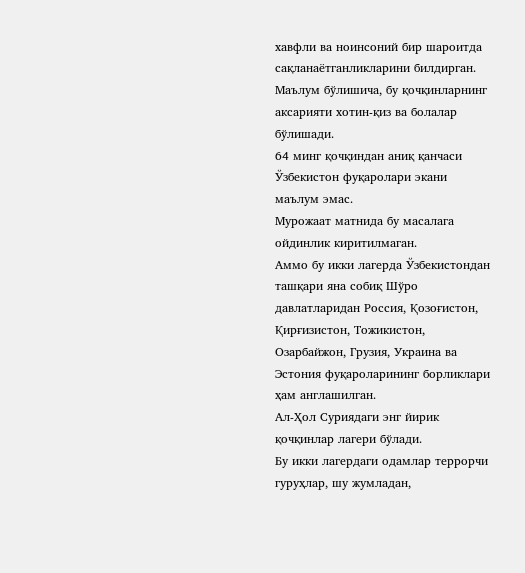хавфли ва ноинсоний бир шароитда сақланаётганликларини билдирган.
Маълум бўлишича, бу қочқинларнинг аксарияти хотин-қиз ва болалар бўлишади.
64 минг қочқиндан аниқ қанчаси Ўзбекистон фуқаролари экани маълум эмас.
Мурожаат матнида бу масалага ойдинлик киритилмаган.
Аммо бу икки лагерда Ўзбекистондан ташқари яна собиқ Шўро давлатларидан Россия, Қозоғистон, Қирғизистон, Тожикистон, Озарбайжон, Грузия, Украина ва Эстония фуқароларининг борликлари ҳам англашилган.
Ал-Ҳол Суриядаги энг йирик қочқинлар лагери бўлади.
Бу икки лагердаги одамлар террорчи гуруҳлар, шу жумладан,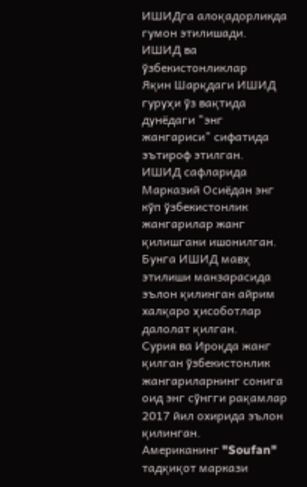ИШИДга алоқадорликда гумон этилишади.
ИШИД ва ўзбекистонликлар
Яқин Шарқдаги ИШИД гуруҳи ўз вақтида дунёдаги "энг жангариси" сифатида эътироф этилган.
ИШИД сафларида Марказий Осиёдан энг кўп ўзбекистонлик жангарилар жанг қилишгани ишонилган.
Бунга ИШИД мавҳ этилиши манзарасида эълон қилинган айрим халқаро ҳисоботлар далолат қилган.
Сурия ва Ироқда жанг қилган ўзбекистонлик жангариларнинг сонига оид энг сўнгги рақамлар 2017 йил охирида эълон қилинган.
Американинг "Soufan" тадқиқот маркази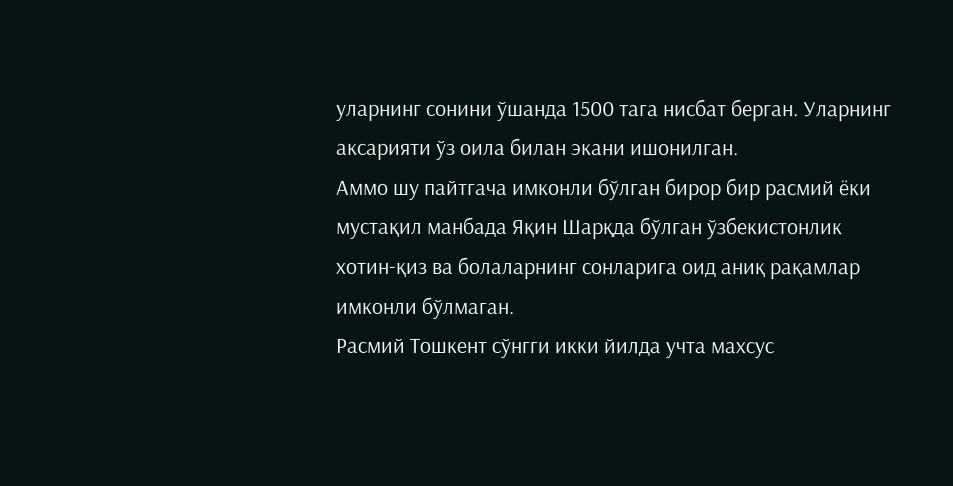уларнинг сонини ўшанда 1500 тага нисбат берган. Уларнинг аксарияти ўз оила билан экани ишонилган.
Аммо шу пайтгача имконли бўлган бирор бир расмий ёки мустақил манбада Яқин Шарқда бўлган ўзбекистонлик хотин-қиз ва болаларнинг сонларига оид аниқ рақамлар имконли бўлмаган.
Расмий Тошкент сўнгги икки йилда учта махсус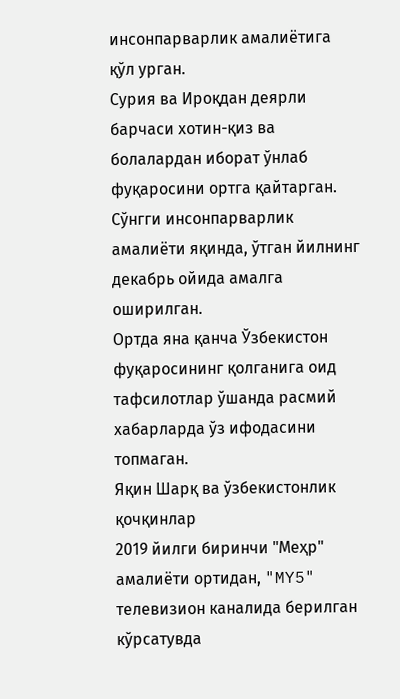инсонпарварлик амалиётига қўл урган.
Сурия ва Ироқдан деярли барчаси хотин-қиз ва болалардан иборат ўнлаб фуқаросини ортга қайтарган.
Сўнгги инсонпарварлик амалиёти яқинда, ўтган йилнинг декабрь ойида амалга оширилган.
Ортда яна қанча Ўзбекистон фуқаросининг қолганига оид тафсилотлар ўшанда расмий хабарларда ўз ифодасини топмаган.
Яқин Шарқ ва ўзбекистонлик қочқинлар
2019 йилги биринчи "Меҳр" амалиёти ортидан, "MY5" телевизион каналида берилган кўрсатувда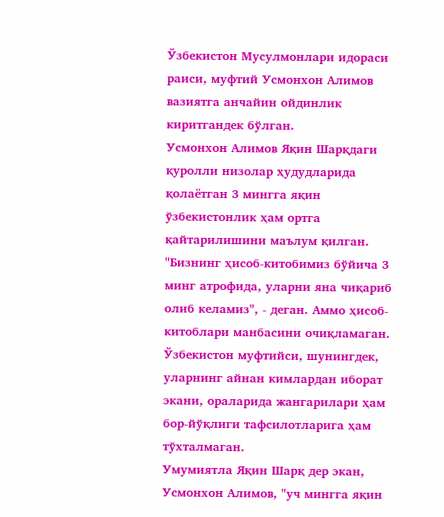Ўзбекистон Мусулмонлари идораси раиси, муфтий Усмонхон Алимов вазиятга анчайин ойдинлик киритгандек бўлган.
Усмонхон Алимов Яқин Шарқдаги қуролли низолар ҳудудларида қолаётган 3 мингга яқин ўзбекистонлик ҳам ортга қайтарилишини маълум қилган.
"Бизнинг ҳисоб-китобимиз бўйича 3 минг атрофида, уларни яна чиқариб олиб келамиз", - деган. Аммо ҳисоб-китоблари манбасини очиқламаган.
Ўзбекистон муфтийси, шунингдек, уларнинг айнан кимлардан иборат экани, ораларида жангарилари ҳам бор-йўқлиги тафсилотларига ҳам тўхталмаган.
Умумиятла Яқин Шарқ дер экан, Усмонхон Алимов, "уч мингга яқин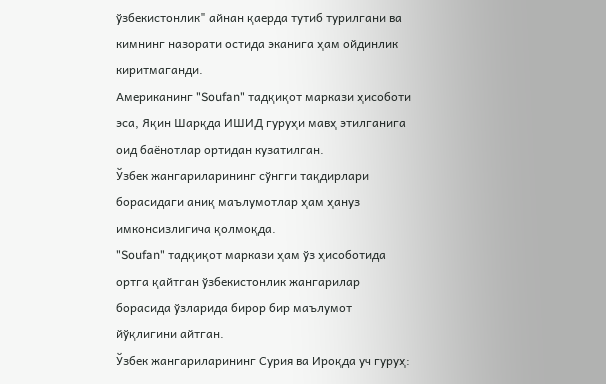ўзбекистонлик" айнан қаерда тутиб турилгани ва кимнинг назорати остида эканига ҳам ойдинлик киритмаганди.
Американинг "Soufan" тадқиқот маркази ҳисоботи эса, Яқин Шарқда ИШИД гуруҳи мавҳ этилганига оид баёнотлар ортидан кузатилган.
Ўзбек жангариларининг сўнгги тақдирлари борасидаги аниқ маълумотлар ҳам ҳануз имконсизлигича қолмоқда.
"Soufan" тадқиқот маркази ҳам ўз ҳисоботида ортга қайтган ўзбекистонлик жангарилар борасида ўзларида бирор бир маълумот йўқлигини айтган.
Ўзбек жангариларининг Сурия ва Ироқда уч гуруҳ: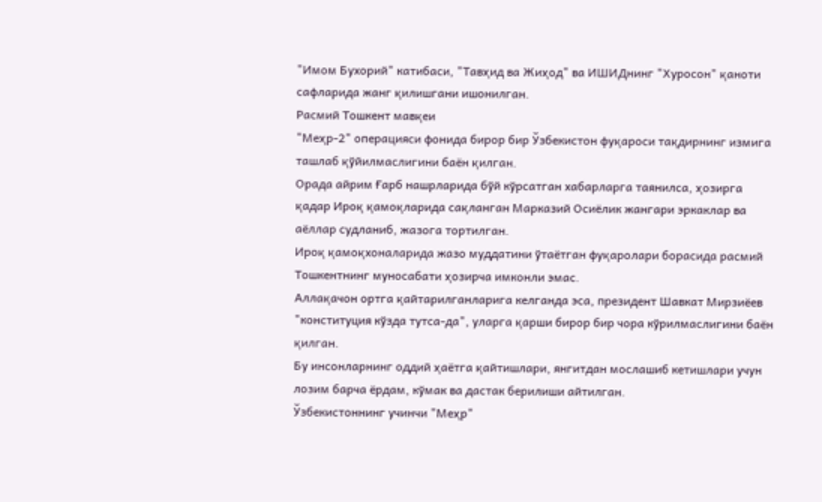"Имом Бухорий" катибаси, "Тавҳид ва Жиҳод" ва ИШИДнинг "Хуросон" қаноти сафларида жанг қилишгани ишонилган.
Расмий Тошкент мавқеи
"Меҳр-2" операцияси фонида бирор бир Ўзбекистон фуқароси тақдирнинг измига ташлаб қўйилмаслигини баён қилган.
Орада айрим Ғарб нашрларида бўй кўрсатган хабарларга таянилса, ҳозирга қадар Ироқ қамоқларида сақланган Марказий Осиёлик жангари эркаклар ва аёллар судланиб, жазога тортилган.
Ироқ қамоқхоналарида жазо муддатини ўтаётган фуқаролари борасида расмий Тошкентнинг муносабати ҳозирча имконли эмас.
Аллақачон ортга қайтарилганларига келганда эса, президент Шавкат Мирзиёев "конституция кўзда тутса-да", уларга қарши бирор бир чора кўрилмаслигини баён қилган.
Бу инсонларнинг оддий ҳаётга қайтишлари, янгитдан мослашиб кетишлари учун лозим барча ёрдам, кўмак ва дастак берилиши айтилган.
Ўзбекистоннинг учинчи "Меҳр"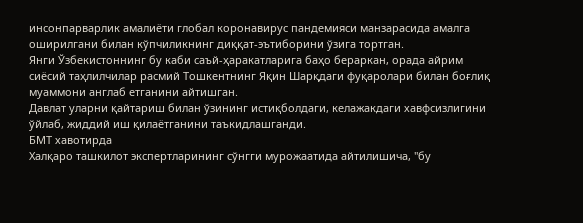инсонпарварлик амалиёти глобал коронавирус пандемияси манзарасида амалга оширилгани билан кўпчиликнинг диққат-эътиборини ўзига тортган.
Янги Ўзбекистоннинг бу каби саъй-ҳаракатларига баҳо бераркан, орада айрим сиёсий таҳлилчилар расмий Тошкентнинг Яқин Шарқдаги фуқаролари билан боғлиқ муаммони англаб етганини айтишган.
Давлат уларни қайтариш билан ўзининг истиқболдаги, келажакдаги хавфсизлигини ўйлаб, жиддий иш қилаётганини таъкидлашганди.
БМТ хавотирда
Халқаро ташкилот экспертларининг сўнгги мурожаатида айтилишича, "бу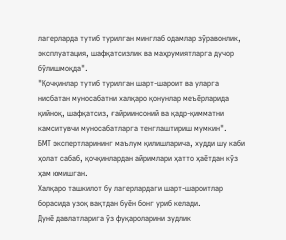лагерларда тутиб турилган минглаб одамлар зўравонлик, эксплуатация, шафқатсизлик ва маҳрумиятларга дучор бўлишмоқда".
"Қочқинлар тутиб турилган шарт-шароит ва уларга нисбатан муносабатни халқаро қонунлар меъёрларида қийноқ, шафқатсиз, ғайриинсоний ва қадр-қимматни камситувчи муносабатларга тенглаштириш мумкин".
БМТ экспертларининг маълум қилишларича, худди шу каби ҳолат сабаб, қочқинлардан айримлари ҳатто ҳаётдан кўз ҳам юмишган.
Халқаро ташкилот бу лагерлардаги шарт-шароитлар борасида узоқ вақтдан буён бонг уриб келади.
Дунё давлатларига ўз фуқароларини зудлик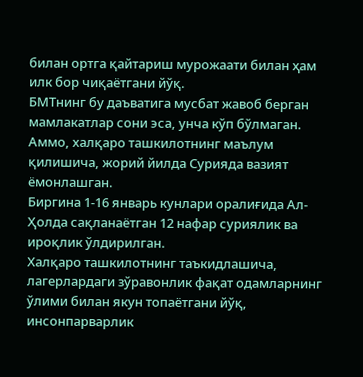билан ортга қайтариш мурожаати билан ҳам илк бор чиқаётгани йўқ.
БМТнинг бу даъватига мусбат жавоб берган мамлакатлар сони эса, унча кўп бўлмаган.
Аммо, халқаро ташкилотнинг маълум қилишича, жорий йилда Сурияда вазият ёмонлашган.
Биргина 1-16 январь кунлари оралиғида Ал-Ҳолда сақланаётган 12 нафар суриялик ва ироқлик ўлдирилган.
Халқаро ташкилотнинг таъкидлашича, лагерлардаги зўравонлик фақат одамларнинг ўлими билан якун топаётгани йўқ, инсонпарварлик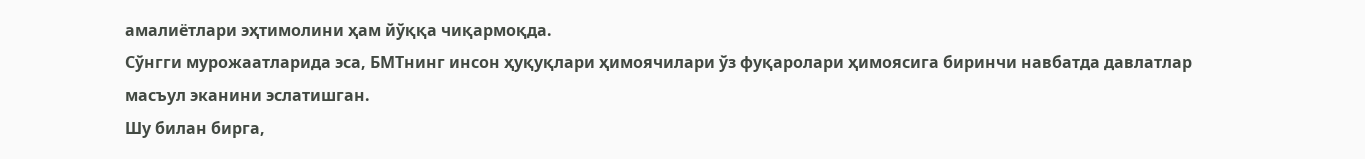амалиётлари эҳтимолини ҳам йўққа чиқармоқда.
Сўнгги мурожаатларида эса, БМТнинг инсон ҳуқуқлари ҳимоячилари ўз фуқаролари ҳимоясига биринчи навбатда давлатлар масъул эканини эслатишган.
Шу билан бирга,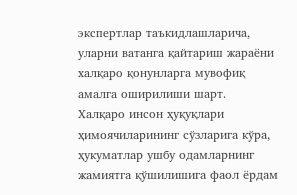экспертлар таъкидлашларича, уларни ватанга қайтариш жараёни халқаро қонунларга мувофиқ амалга оширилиши шарт.
Халқаро инсон ҳуқуқлари ҳимоячиларининг сўзларига кўра, ҳукуматлар ушбу одамларнинг жамиятга қўшилишига фаол ёрдам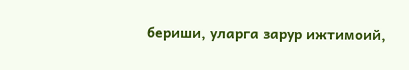бериши, уларга зарур ижтимоий,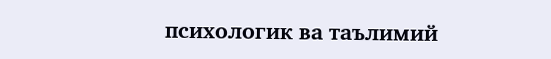психологик ва таълимий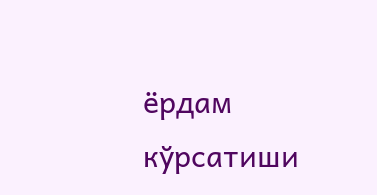ёрдам кўрсатиши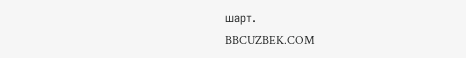шарт.
BBCUZBEK.COM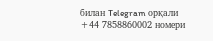билан Telegram орқали +44 7858860002 номери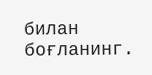билан боғланинг.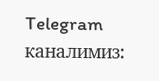Telegram каналимиз: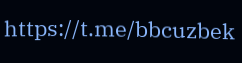https://t.me/bbcuzbek